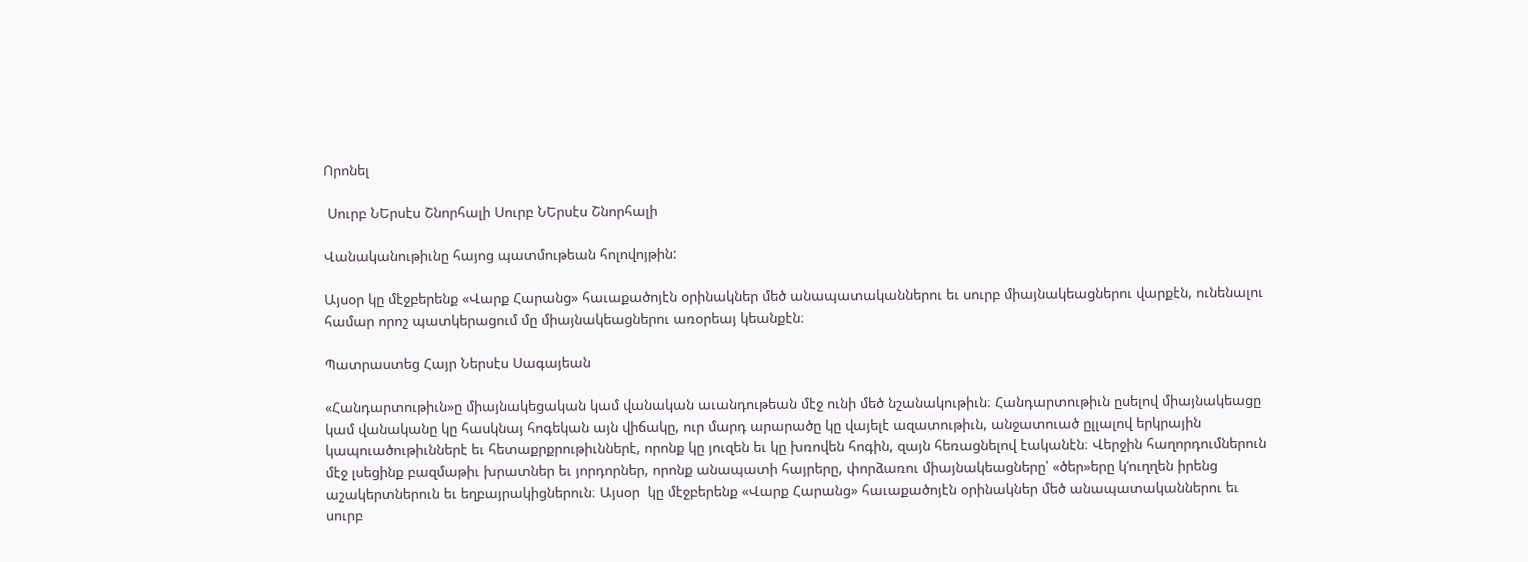Որոնել

 Սուրբ ՆԵրսէս Շնորհալի Սուրբ ՆԵրսէս Շնորհալի

Վանականութիւնը հայոց պատմութեան հոլովոյթին:

Այսօր կը մէջբերենք «Վարք Հարանց» հաւաքածոյէն օրինակներ մեծ անապատականներու եւ սուրբ միայնակեացներու վարքէն, ունենալու համար որոշ պատկերացում մը միայնակեացներու առօրեայ կեանքէն։

Պատրաստեց Հայր Ներսէս Սագայեան

«Հանդարտութիւն»ը միայնակեցական կամ վանական աւանդութեան մէջ ունի մեծ նշանակութիւն։ Հանդարտութիւն ըսելով միայնակեացը կամ վանականը կը հասկնայ հոգեկան այն վիճակը, ուր մարդ արարածը կը վայելէ ազատութիւն, անջատուած ըլլալով երկրային կապուածութիւններէ եւ հետաքրքրութիւններէ, որոնք կը յուզեն եւ կը խռովեն հոգին, զայն հեռացնելով էականէն։ Վերջին հաղորդումներուն մէջ լսեցինք բազմաթիւ խրատներ եւ յորդորներ, որոնք անապատի հայրերը, փորձառու միայնակեացները՝ «ծեր»երը կʼուղղեն իրենց աշակերտներուն եւ եղբայրակիցներուն։ Այսօր  կը մէջբերենք «Վարք Հարանց» հաւաքածոյէն օրինակներ մեծ անապատականներու եւ սուրբ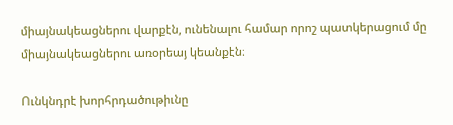միայնակեացներու վարքէն, ունենալու համար որոշ պատկերացում մը միայնակեացներու առօրեայ կեանքէն։

Ունկնդրէ խորհրդածութիւնը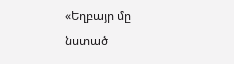«Եղբայր մը նստած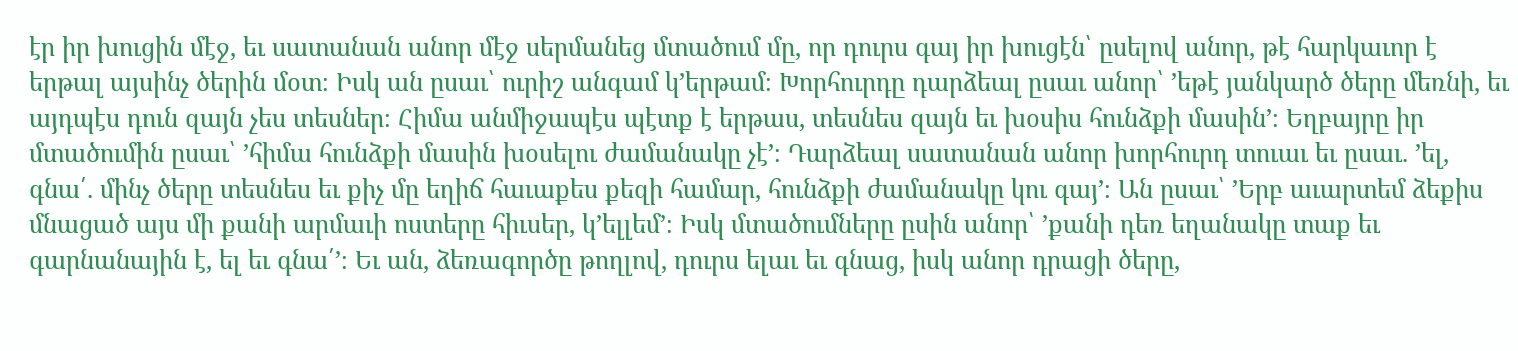էր իր խուցին մէջ, եւ սատանան անոր մէջ սերմանեց մտածում մը, որ դուրս գայ իր խուցէն՝ ըսելով անոր, թէ հարկաւոր է երթալ այսինչ ծերին մօտ։ Իսկ ան ըսաւ՝ ուրիշ անգամ կʼերթամ։ Խորհուրդը դարձեալ ըսաւ անոր՝ ʼեթէ յանկարծ ծերը մեռնի, եւ այդպէս դուն զայն չես տեսներ։ Հիմա անմիջապէս պէտք է երթաս, տեսնես զայն եւ խօսիս հունձքի մասինʼ։ Եղբայրը իր մտածումին ըսաւ՝ ʼհիմա հունձքի մասին խօսելու ժամանակը չէʼ։ Դարձեալ սատանան անոր խորհուրդ տուաւ եւ ըսաւ. ʼել, գնա՛. մինչ ծերը տեսնես եւ քիչ մը եղիճ հաւաքես քեզի համար, հունձքի ժամանակը կու գայʼ։ Ան ըսաւ՝ ʼԵրբ աւարտեմ ձեքիս մնացած այս մի քանի արմաւի ոստերը հիւսեր, կʼելլեմʼ։ Իսկ մտածումները ըսին անոր՝ ʼքանի դեռ եղանակը տաք եւ գարնանային է, ել եւ գնա՛ʼ։ Եւ ան, ձեռագործը թողլով, դուրս ելաւ եւ գնաց, իսկ անոր դրացի ծերը,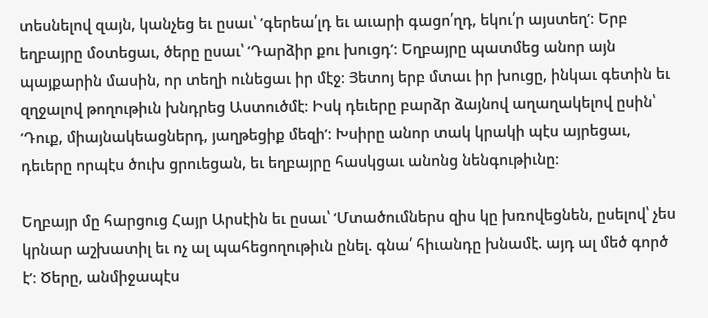տեսնելով զայն, կանչեց եւ ըսաւ՝ ʼգերեա՛լդ եւ աւարի գացո՛ղդ, եկու՛ր այստեղʼ։ Երբ եղբայրը մօտեցաւ, ծերը ըսաւ՝ ʼԴարձիր քու խուցդʼ։ Եղբայրը պատմեց անոր այն պայքարին մասին, որ տեղի ունեցաւ իր մէջ։ Յետոյ երբ մտաւ իր խուցը, ինկաւ գետին եւ զղջալով թողութիւն խնդրեց Աստուծմէ։ Իսկ դեւերը բարձր ձայնով աղաղակելով ըսին՝ ʼԴուք, միայնակեացներդ, յաղթեցիք մեզիʼ։ Խսիրը անոր տակ կրակի պէս այրեցաւ, դեւերը որպէս ծուխ ցրուեցան, եւ եղբայրը հասկցաւ անոնց նենգութիւնը։

Եղբայր մը հարցուց Հայր Արսէին եւ ըսաւ՝ ʼՄտածումներս զիս կը խռովեցնեն, ըսելով՝ չես կրնար աշխատիլ եւ ոչ ալ պահեցողութիւն ընել. գնա՛ հիւանդը խնամէ. այդ ալ մեծ գործ էʼ։ Ծերը, անմիջապէս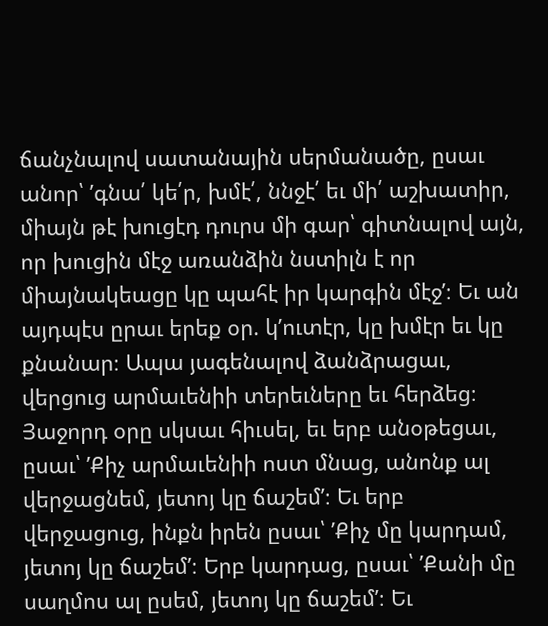ճանչնալով սատանային սերմանածը, ըսաւ անոր՝ ʼգնա՛ կե՛ր, խմէ՛, ննջէ՛ եւ մի՛ աշխատիր, միայն թէ խուցէդ դուրս մի գար՝ գիտնալով այն, որ խուցին մէջ առանձին նստիլն է որ միայնակեացը կը պահէ իր կարգին մէջʼ։ Եւ ան այդպէս ըրաւ երեք օր. կʼուտէր, կը խմէր եւ կը քնանար։ Ապա յագենալով ձանձրացաւ, վերցուց արմաւենիի տերեւները եւ հերձեց։ Յաջորդ օրը սկսաւ հիւսել, եւ երբ անօթեցաւ, ըսաւ՝ ʼՔիչ արմաւենիի ոստ մնաց, անոնք ալ վերջացնեմ, յետոյ կը ճաշեմʼ։ Եւ երբ վերջացուց, ինքն իրեն ըսաւ՝ ʼՔիչ մը կարդամ, յետոյ կը ճաշեմʼ։ Երբ կարդաց, ըսաւ՝ ʼՔանի մը սաղմոս ալ ըսեմ, յետոյ կը ճաշեմʼ։ Եւ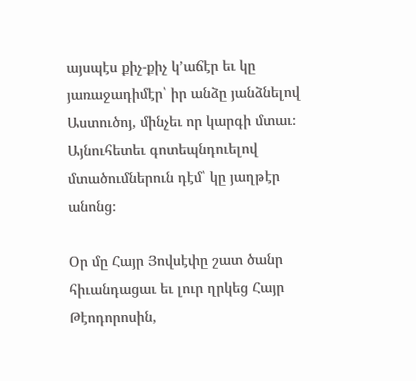այսպէս քիչ-քիչ կʼաճէր եւ կը յառաջադիմէր՝ իր անձը յանձնելով Աստուծոյ, մինչեւ որ կարգի մտաւ։ Այնուհետեւ գոտեպնդուելով մտածումներուն դէմ՝ կը յաղթէր անոնց։

Օր մը Հայր Յովսէփը շատ ծանր հիւանդացաւ եւ լուր ղրկեց Հայր Թէոդորոսին,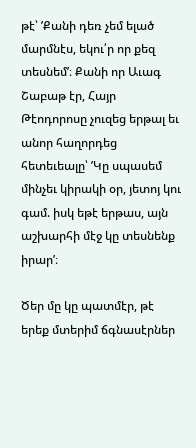թէ՝ ʼՔանի դեռ չեմ ելած մարմնէս, եկու՛ր որ քեզ տեսնեմʼ։ Քանի որ Աւագ Շաբաթ էր, Հայր Թէոդորոսը չուզեց երթալ եւ անոր հաղորդեց հետեւեալը՝ ʼԿը սպասեմ մինչեւ կիրակի օր, յետոյ կու գամ. իսկ եթէ երթաս, այն աշխարհի մէջ կը տեսնենք իրարʼ։

Ծեր մը կը պատմէր, թէ երեք մտերիմ ճգնասէրներ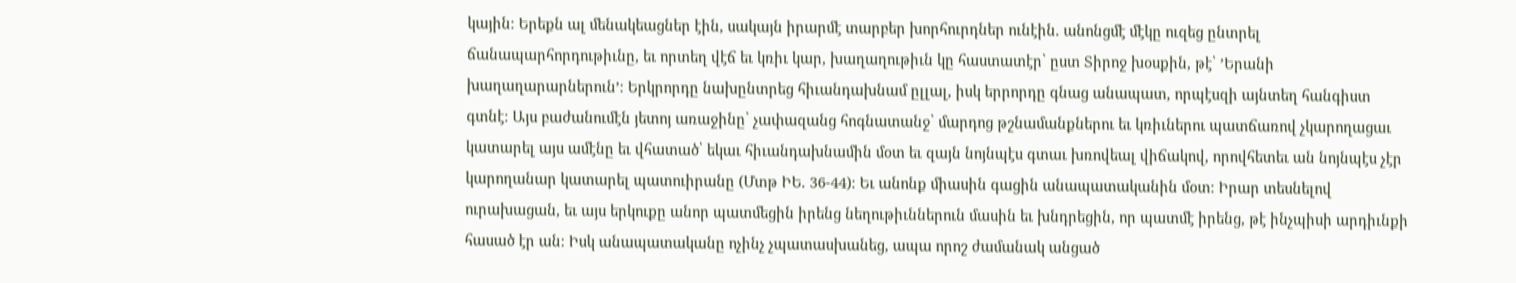կային։ Երեքն ալ մենակեացներ էին, սակայն իրարմէ տարբեր խորհուրդներ ունէին. անոնցմէ մէկը ուզեց ընտրել ճանապարհորդութիւնը, եւ որտեղ վէճ եւ կռիւ կար, խաղաղութիւն կը հաստատէր՝ ըստ Տիրոջ խօսքին, թէ՝ ʼԵրանի խաղաղարարներունʼ։ Երկրորդը նախընտրեց հիւանդախնամ ըլլալ, իսկ երրորդը գնաց անապատ, որպէսզի այնտեղ հանգիստ գտնէ։ Այս բաժանումէն յետոյ առաջինը՝ չափազանց հոգնատանջ՝ մարդոց թշնամանքներու եւ կռիւներու պատճառով չկարողացաւ կատարել այս ամէնը եւ վհատած՝ եկաւ հիւանդախնամին մօտ եւ զայն նոյնպէս գտաւ խռովեալ վիճակով, որովհետեւ ան նոյնպէս չէր կարողանար կատարել պատուիրանը (Մտթ ԻԵ. 36-44)։ Եւ անոնք միասին գացին անապատականին մօտ։ Իրար տեսնելով ուրախացան, եւ այս երկուքը անոր պատմեցին իրենց նեղութիւններուն մասին եւ խնդրեցին, որ պատմէ իրենց, թէ ինչպիսի արդիւնքի հասած էր ան։ Իսկ անապատականը ոչինչ չպատասխանեց, ապա որոշ ժամանակ անցած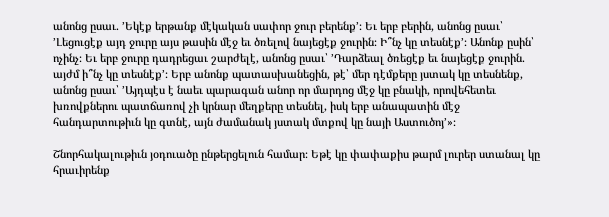անոնց ըսաւ. ʼԵկէք երթանք մէկական սափոր ջուր բերենքʼ։ Եւ երբ բերին, անոնց ըսաւ՝ ʼԼեցուցէք այդ ջուրը այս թասին մէջ եւ ծռելով նայեցէք ջուրին։ Ի՞նչ կը տեսնէքʼ։ Անոնք ըսին՝ ոչինչ։ Եւ երբ ջուրը դադրեցաւ շարժելէ, անոնց ըսաւ՝ ʼԴարձեալ ծռեցէք եւ նայեցէք ջուրին. այժմ ի՞նչ կը տեսնէքʼ։ Երբ անոնք պատասխանեցին, թէ՝ մեր դէմքերը յստակ կը տեսնենք, անոնց ըսաւ՝ ʼԱյդպէս է նաեւ պարագան անոր որ մարդոց մէջ կը բնակի, որովեհետեւ խռովքներու պատճառով չի կրնար մեղքերը տեսնել, իսկ երբ անապատին մէջ հանդարտութիւն կը գտնէ, այն ժամանակ յստակ մտքով կը նայի Աստուծոյʼ»։

Շնորհակալութիւն յօդուածը ընթերցելուն համար։ Եթէ կը փափաքիս թարմ լուրեր ստանալ կը հրաւիրենք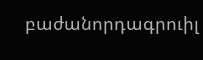բաժանորդագրուիլ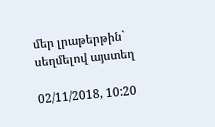մեր լրաթերթին` սեղմելով այստեղ

02/11/2018, 10:20